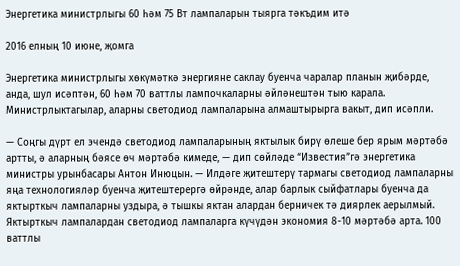Энергетика министрлыгы 60 һәм 75 Вт лампаларын тыярга тәкъдим итә

2016 елның 10 июне, җомга

Энергетика министрлыгы хөкүмәткә энергияне саклау буенча чаралар планын җибәрде, анда, шул исәптән, 60 һәм 70 ваттлы лампочкаларны әйләнештән тыю карала. Министрлыктагылар, аларны светодиод лампаларына алмаштырырга вакыт, дип исәпли.

— Соңгы дүрт ел эчендә светодиод лампаларының яктылык бирү өлеше бер ярым мәртәбә артты, ә аларның бәясе өч мәртәбә кимеде, — дип сөйләде “Известия”гә энергетика министры урынбасары Антон Инюцын. — Илдәге җитештерү тармагы светодиод лампаларны яңа технологияләр буенча җитештерергә өйрәнде, алар барлык сыйфатлары буенча да яктырткыч лампаларны уздыра, ә тышкы яктан алардан берничек тә диярлек аерылмый. Яктырткыч лампалардан светодиод лампаларга күчүдән экономия 8-10 мәртәбә арта. 100 ваттлы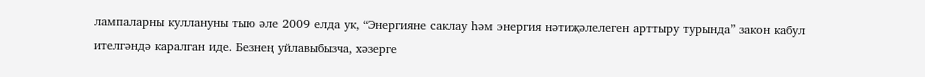лампаларны куллануны тыю әле 2009 елда ук, “Энергияне саклау һәм энергия нәтиҗәлелеген арттыру турында” закон кабул ителгәндә каралган иде. Безнең уйлавыбызча, хәзерге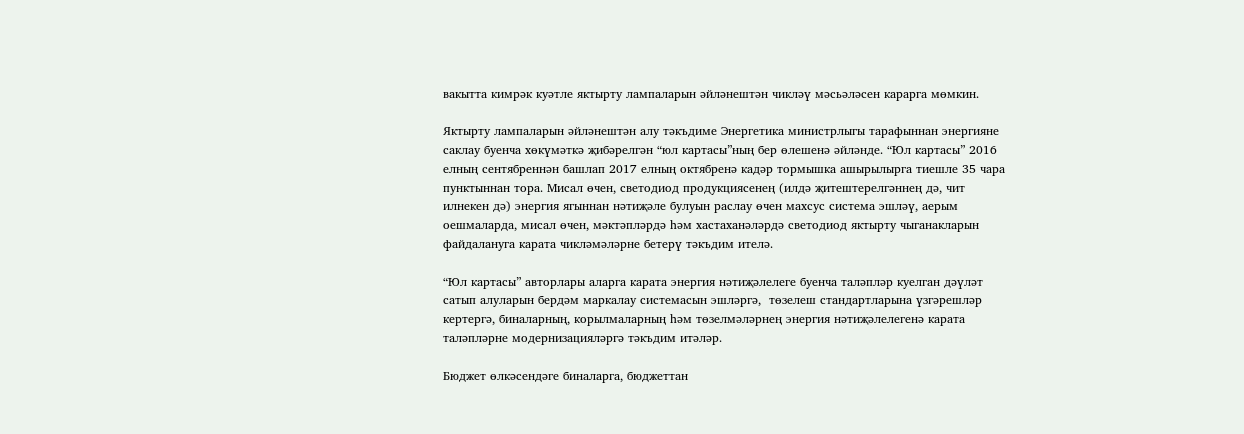вакытта кимрәк куәтле яктырту лампаларын әйләнештән чикләү мәсьәләсен карарга мөмкин.

Яктырту лампаларын әйләнештән алу тәкъдиме Энергетика министрлыгы тарафыннан энергияне саклау буенча хөкүмәткә җибәрелгән “юл картасы”ның бер өлешенә әйләнде. “Юл картасы” 2016 елның сентябреннән башлап 2017 елның октябренә кадәр тормышка ашырылырга тиешле 35 чара пунктыннан тора. Мисал өчен, светодиод продукциясенең (илдә җитештерелгәннең дә, чит илнекен дә) энергия ягыннан нәтиҗәле булуын раслау өчен махсус система эшләү, аерым оешмаларда, мисал өчен, мәктәпләрдә һәм хастаханәләрдә светодиод яктырту чыганакларын файдалануга карата чикләмәләрне бетерү тәкъдим ителә.

“Юл картасы” авторлары аларга карата энергия нәтиҗәлелеге буенча таләпләр куелган дәүләт сатып алуларын бердәм маркалау системасын эшләргә,  төзелеш стандартларына үзгәрешләр кертергә, биналарның, корылмаларның һәм төзелмәләрнең энергия нәтиҗәлелегенә карата таләпләрне модернизацияләргә тәкъдим итәләр.

Бюджет өлкәсендәге биналарга, бюджеттан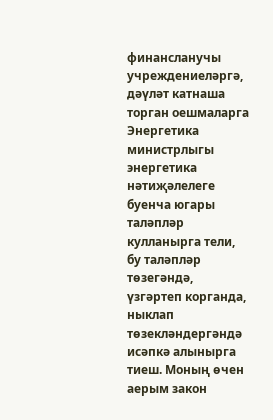финансланучы учреждениеләргә, дәүләт катнаша торган оешмаларга Энергетика министрлыгы энергетика нәтиҗәлелеге буенча югары таләпләр кулланырга тели, бу таләпләр төзегәндә, үзгәртеп корганда, ныклап төзекләндергәндә исәпкә алынырга тиеш. Моның өчен аерым закон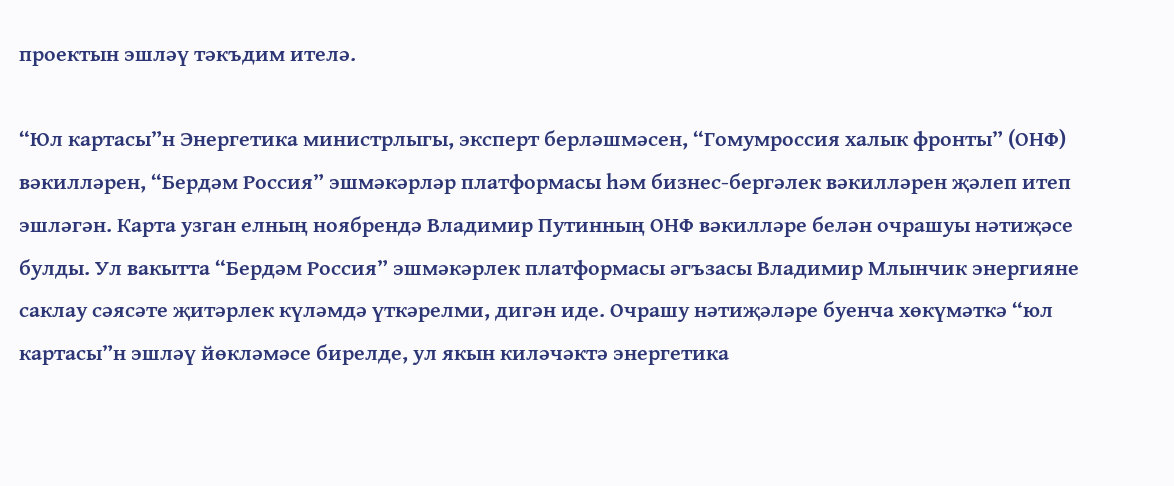проектын эшләү тәкъдим ителә.

“Юл картасы”н Энергетика министрлыгы, эксперт берләшмәсен, “Гомумроссия халык фронты” (ОНФ) вәкилләрен, “Бердәм Россия” эшмәкәрләр платформасы һәм бизнес-бергәлек вәкилләрен җәлеп итеп эшләгән. Карта узган елның ноябрендә Владимир Путинның ОНФ вәкилләре белән очрашуы нәтиҗәсе булды. Ул вакытта “Бердәм Россия” эшмәкәрлек платформасы әгъзасы Владимир Млынчик энергияне саклау сәясәте җитәрлек күләмдә үткәрелми, дигән иде. Очрашу нәтиҗәләре буенча хөкүмәткә “юл картасы”н эшләү йөкләмәсе бирелде, ул якын киләчәктә энергетика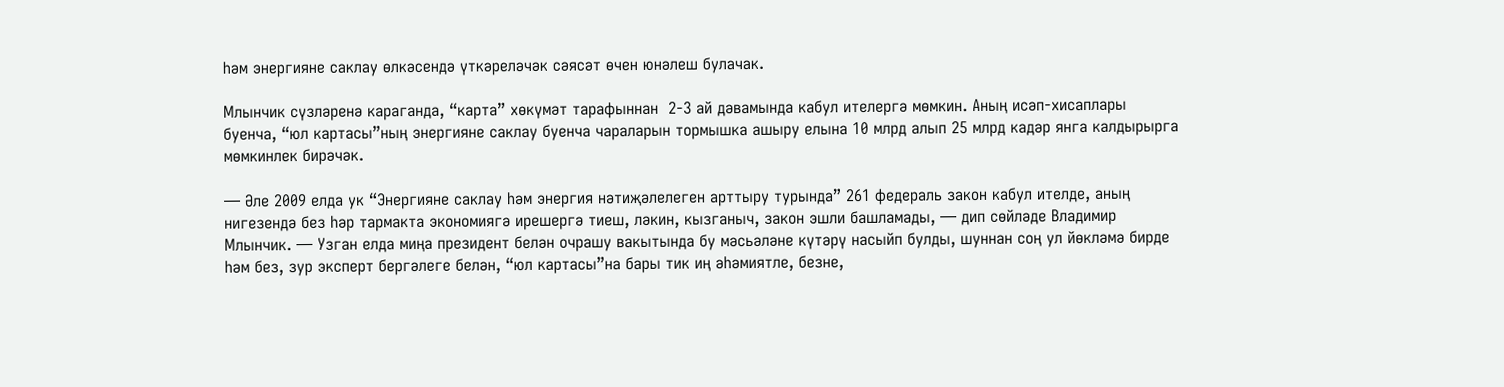һәм энергияне саклау өлкәсендә үткәреләчәк сәясәт өчен юнәлеш булачак.

Млынчик сүзләренә караганда, “карта” хөкүмәт тарафыннан  2-3 ай дәвамында кабул ителергә мөмкин. Аның исәп-хисаплары буенча, “юл картасы”ның энергияне саклау буенча чараларын тормышка ашыру елына 10 млрд алып 25 млрд кадәр янга калдырырга мөмкинлек бирәчәк.

— Әле 2009 елда ук “Энергияне саклау һәм энергия нәтиҗәлелеген арттыру турында” 261 федераль закон кабул ителде, аның нигезендә без һәр тармакта экономиягә ирешергә тиеш, ләкин, кызганыч, закон эшли башламады, — дип сөйләде Владимир Млынчик. — Узган елда миңа президент белән очрашу вакытында бу мәсьәләне күтәрү насыйп булды, шуннан соң ул йөкләмә бирде һәм без, зур эксперт бергәлеге белән, “юл картасы”на бары тик иң әһәмиятле, безне,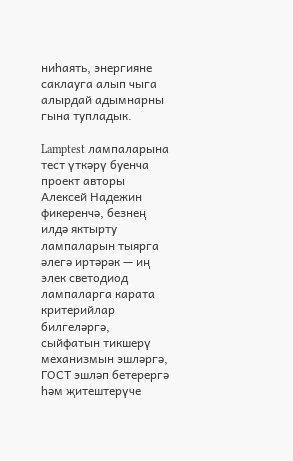ниһаять, энергияне саклауга алып чыга алырдай адымнарны гына тупладык.

Lamptest лампаларына тест үткәрү буенча проект авторы Алексей Надежин фикеренчә, безнең илдә яктырту лампаларын тыярга әлегә иртәрәк — иң элек светодиод лампаларга карата критерийлар билгеләргә, сыйфатын тикшерү механизмын эшләргә, ГОСТ эшләп бетерергә һәм җитештерүче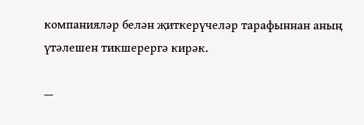компанияләр белән җиткерүчеләр тарафыннан аның үтәлешен тикшерергә кирәк.

—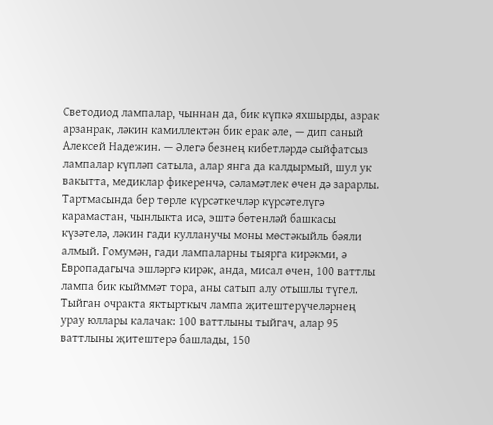Светодиод лампалар, чыннан да, бик күпкә яхшырды, азрак арзанрак, ләкин камиллектән бик ерак әле, — дип саный Алексей Надежин. — Әлегә безнең кибетләрдә сыйфатсыз лампалар күпләп сатыла, алар янга да калдырмый, шул ук вакытта, медиклар фикеренчә, сәламәтлек өчен дә зарарлы. Тартмасында бер төрле күрсәткечләр күрсәтелүгә карамастан, чынлыкта исә, эштә бөтенләй башкасы күзәтелә, ләкин гади кулланучы моны мөстәкыйль бәяли алмый. Гомумән, гади лампаларны тыярга кирәкми, ә Европадагыча эшләргә кирәк, анда, мисал өчен, 100 ваттлы лампа бик кыйммәт тора, аны сатып алу отышлы түгел. Тыйган очракта яктырткыч лампа җитештерүчеләрнең урау юллары калачак: 100 ваттлыны тыйгач, алар 95 ваттлыны җитештерә башлады, 150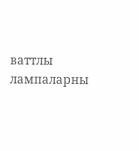ваттлы лампаларны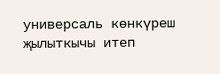универсаль көнкүреш җылыткычы итеп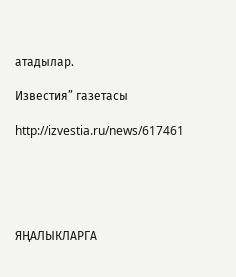атадылар.

Известия” газетасы

http://izvestia.ru/news/617461





ЯҢАЛЫКЛАРГА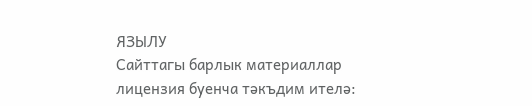ЯЗЫЛУ
Сайттагы барлык материаллар лицензия буенча тәкъдим ителә: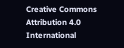Creative Commons Attribution 4.0 International